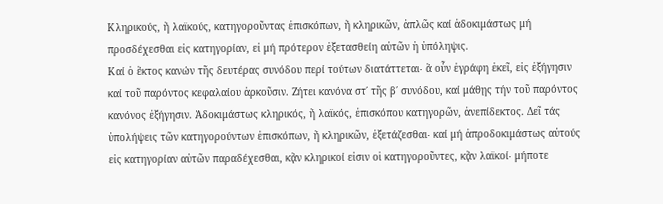Κληρικούς, ἤ λαϊκούς, κατηγοροῦντας ἐπισκόπων, ἤ κληρικῶν, ἁπλῶς καί ἀδοκιμάστως μή προσδέχεσθαι εἰς κατηγορίαν, εἰ μή πρότερον ἐξετασθείη αὐτῶν ἡ ὑπόληψις.
Καί ὁ ἕκτος κανών τῆς δευτέρας συνόδου περί τούτων διατάττεται∙ ἅ οὖν ἐγράφη ἐκεῖ, εἰς ἐξήγησιν καί τοῦ παρόντος κεφαλαίου ἀρκοῦσιν. Ζήτει κανόνα στ΄ τῆς β΄ συνόδου, καί μάθῃς τήν τοῦ παρόντος κανόνος ἐξήγησιν. Ἀδοκιμάστως κληρικός, ἤ λαϊκός, ἐπισκόπου κατηγορῶν, ἀνεπίδεκτος. Δεῖ τάς ὑπολήψεις τῶν κατηγορούντων ἐπισκόπων, ἤ κληρικῶν, ἐξετάζεσθαι∙ καί μή ἀπροδοκιμάστως αὐτούς εἰς κατηγορίαν αὐτῶν παραδέχεσθαι, κᾂν κληρικοί εἰσιν οἱ κατηγοροῦντες, κᾂν λαϊκοί∙ μήποτε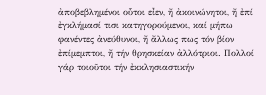ἀποβεβλημένοι οὗτοι εἶεν, ἤ ἀκοινώνητοι, ἤ ἐπί ἐγκλήμασί τισι κατηγορούμενοι, καί μήπω φανέντες ἀνεύθυνοι, ἤ ἄλλως πως τόν βίον ἐπίμεμπτοι, ἤ τήν θρησκείαν ἀλλότριοι. Πολλοί γάρ τοιοῦτοι τήν ἐκκλησιαστικήν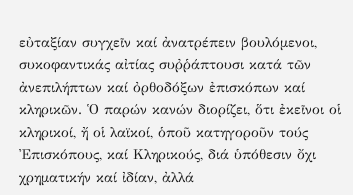εὐταξίαν συγχεῖν καί ἀνατρέπειν βουλόμενοι, συκοφαντικάς αἰτίας συῤῥάπτουσι κατά τῶν ἀνεπιλήπτων καί ὀρθοδόξων ἐπισκόπων καί κληρικῶν. Ὁ παρών κανών διορίζει, ὅτι ἐκεῖνοι οἱ κληρικοί, ἤ οἱ λαϊκοί, ὁποῦ κατηγοροῦν τούς Ἐπισκόπους, καί Κληρικούς, διά ὑπόθεσιν ὄχι χρηματικήν καί ἰδίαν, ἀλλά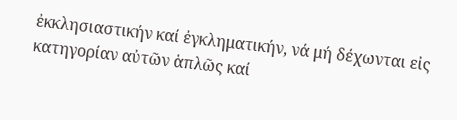ἐκκλησιαστικήν καί ἐγκληματικήν, νά μή δέχωνται εἰς κατηγορίαν αὐτῶν ἁπλῶς καί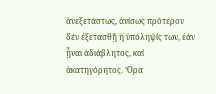ἀνεξετάστως, ἀνίσως πρότερον δέν ἐξετασθῇ ἡ ὑπόληψίς των, ἐάν ᾖναι ἀδιάβλητος, καί ἀκατηγόρητος. Ὅρα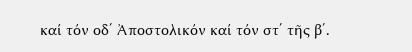καί τόν οδ΄ Ἀποστολικόν καί τόν στ΄ τῆς β΄.